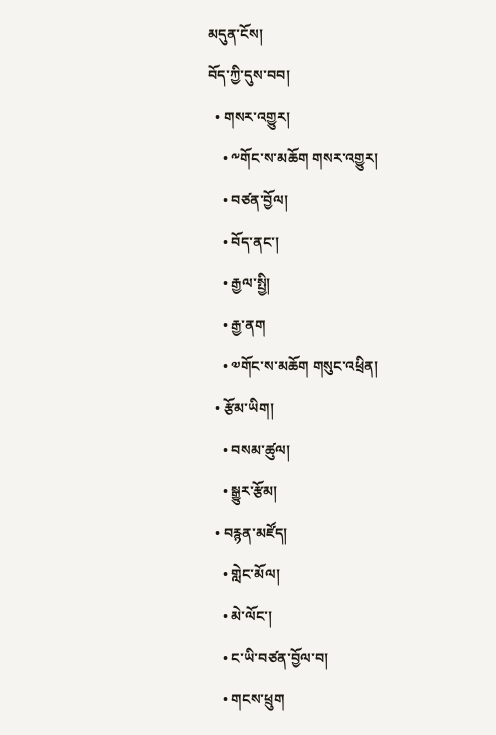མདུན་ངོས།
བོད་ཀྱི་དུས་བབ།
  • གསར་འགྱུར།
    • ༸གོང་ས་མཆོག གསར་འགྱུར།
    • བཙན་བྱོལ།
    • བོད་ནང་།
    • རྒྱལ་སྤྱི།
    • རྒྱ་ནག
    • ༧གོང་ས་མཆོག གསུང་འཕྲིན།
  • རྩོམ་ཡིག།
    • བསམ་ཚུལ།
    • སྒྱུར་རྩོམ།
  • བརྙན་མཛོད།
    • གླེང་མོལ།
    • མེ་ལོང་།
    • ང་ཡི་བཙན་བྱོལ་བ།
    • གངས་ཕྲུག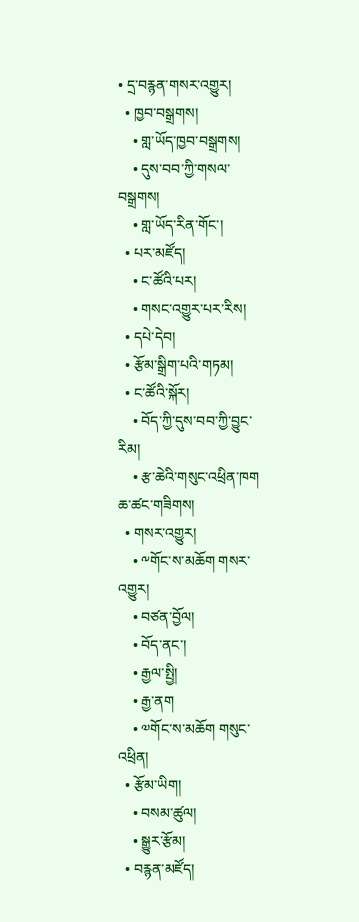• དྲ་བརྙན་གསར་འགྱུར།
  • ཁྱབ་བསྒྲགས།
    • གླ་ཡོད་ཁྱབ་བསྒྲགས།
    • དུས་བབ་ཀྱི་གསལ་བསྒྲགས།
    • གླ་ཡོད་རིན་གོང་།
  • པར་མཛོད།
    • ང་ཚོའི་པར།
    • གསང་འགྱུར་པར་རིས།
  • དཔེ་དེབ།
  • རྩོམ་སྒྲིག་པའི་གཏམ།
  • ང་ཚོའི་སྐོར།
    • བོད་ཀྱི་དུས་བབ་ཀྱི་བྱུང་རིམ།
    • རྩ་ཆེའི་གསུང་འཕྲིན་ཁག
ཆ་ཚང་གཟིགས།
  • གསར་འགྱུར།
    • ༸གོང་ས་མཆོག གསར་འགྱུར།
    • བཙན་བྱོལ།
    • བོད་ནང་།
    • རྒྱལ་སྤྱི།
    • རྒྱ་ནག
    • ༧གོང་ས་མཆོག གསུང་འཕྲིན།
  • རྩོམ་ཡིག།
    • བསམ་ཚུལ།
    • སྒྱུར་རྩོམ།
  • བརྙན་མཛོད།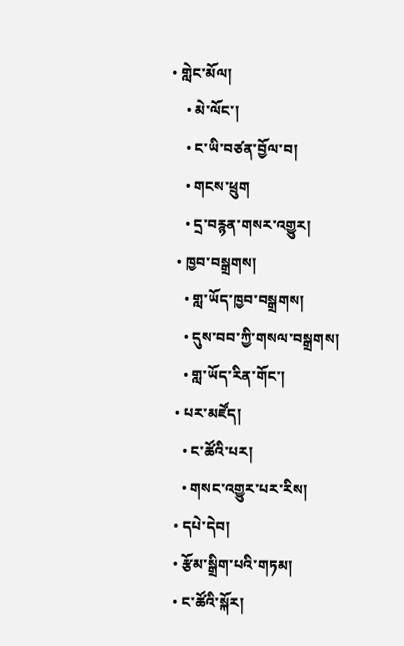• གླེང་མོལ།
    • མེ་ལོང་།
    • ང་ཡི་བཙན་བྱོལ་བ།
    • གངས་ཕྲུག
    • དྲ་བརྙན་གསར་འགྱུར།
  • ཁྱབ་བསྒྲགས།
    • གླ་ཡོད་ཁྱབ་བསྒྲགས།
    • དུས་བབ་ཀྱི་གསལ་བསྒྲགས།
    • གླ་ཡོད་རིན་གོང་།
  • པར་མཛོད།
    • ང་ཚོའི་པར།
    • གསང་འགྱུར་པར་རིས།
  • དཔེ་དེབ།
  • རྩོམ་སྒྲིག་པའི་གཏམ།
  • ང་ཚོའི་སྐོར།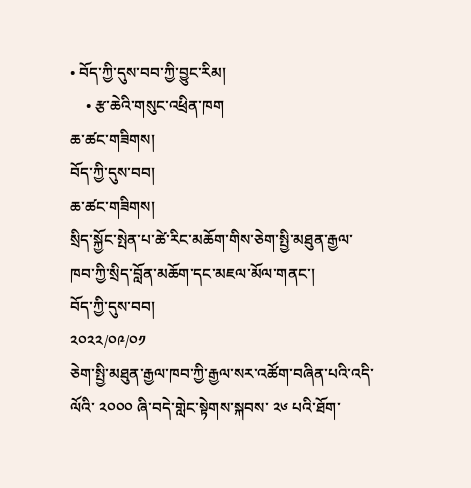• བོད་ཀྱི་དུས་བབ་ཀྱི་བྱུང་རིམ།
    • རྩ་ཆེའི་གསུང་འཕྲིན་ཁག
ཆ་ཚང་གཟིགས།
བོད་ཀྱི་དུས་བབ།
ཆ་ཚང་གཟིགས།
སྲིད་སྐྱོང་སྤེན་པ་ཚེ་རིང་མཆོག་གིས་ཅེག་སྤྱི་མཐུན་རྒྱལ་ཁབ་ཀྱི་སྲིད་བློན་མཆོག་དང་མཇལ་མོལ་གནང་།
བོད་ཀྱི་དུས་བབ།
༢༠༢༢/༠༩/༠༡
ཅེག་སྤྱི་མཐུན་རྒྱལ་ཁབ་ཀྱི་རྒྱལ་སར་འཚོག་བཞིན་པའི་འདི་ལོའི་ ༢༠༠༠ ཞི་བདེ་གླེང་སྟེགས་སྐབས་ ༢༦ པའི་ཐོག་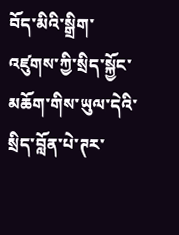བོད་མིའི་སྒྲིག་འཛུགས་ཀྱི་སྲིད་སྐྱོང་མཆོག་གིས་ཡུལ་དེའི་སྲིད་བློན་པེ་ཊར་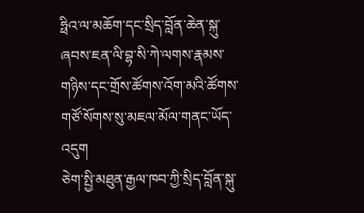ཧྥིའ་ལ་མཆོག་དང་སྲིད་བློན་ཆེན་སྐུ་ཞབས་ཇན་ལི་བྷ་སི་ཀེ་ལགས་རྣམས་གཉིས་དང་གྲོས་ཚོགས་འོག་མའི་ཚོགས་གཙོ་སོགས་སུ་མཇལ་མོལ་གནང་ཡོད་འདུག
ཅེག་སྤྱི་མཐུན་རྒྱལ་ཁབ་ཀྱི་སྲིད་བློན་སྐུ་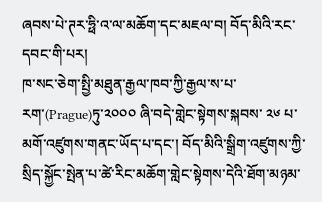ཞབས་པེ་ཊར་ཧྥི་འ་ལ་མཆོག་དང་མཇལ་བ། བོད་མིའི་རང་དབང་གི་པར།
ཁ་སང་ཅེག་སྤྱི་མཐུན་རྒྱལ་ཁབ་ཀྱི་རྒྱལ་ས་པ་རག་(Prague)ཏུ་༢༠༠༠ ཞི་བདེ་གླེང་སྟེགས་སྐབས་ ༢༦ པ་མགོ་འཛུགས་གནང་ཡོད་པ་དང་། བོད་མིའི་སྒྲིག་འཛུགས་ཀྱི་སྲིད་སྐྱོང་སྤེན་པ་ཚེ་རིང་མཆོག་གླེང་སྟེགས་དེའི་ཐོག་མཉམ་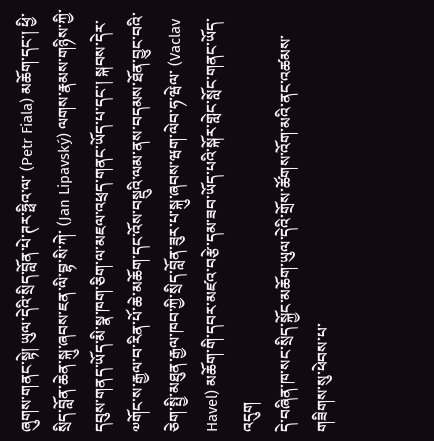ཞུགས་གནང་སྟེ། ཡུལ་དེའི་སྲིད་བློན་པེ་ཊར་ཧྥིའ་ལ་ (Petr Fiala) མཆོག་དང་། ཕྱི་སྲིད་བློན་ཆེན་སྐུ་ཞབས་ཇན་ལི་བྷ་སི་ཀེ་ (Jan Lipavský) ལགས་རྣམས་གཉིས་ཀྱི་དབུས་གནད་ཡོད་མི་སྣ་ཁག་ཅིག་ལ་མཇལ་འཕྲད་གནང་ཡོད་པ་དང་། སྐབས་དེར་༧གོང་ས་རྒྱལ་བ་རིན་པོ་ཆེ་མཆོག་དང་འོས་བསྡུའི་ལམ་ནས་བདམས་ཐོན་བྱུང་བའི་ཅེག་སྤྱི་མཐུན་རྒྱལ་ཁབ་ཀྱི་སྲིད་བློན་ཟུར་པ་སྐུ་ཞབས་ཝག་ལེབ་ཧ་ཝེལ་ (Vaclav Havel) མཆོག་གི་དབར་མཛའ་བརྩེ་དམ་ཟབ་ཡོད་པའི་སྐོར་གླེང་སློང་གནང་ཡོད་འདུག
དེ་བཞིན་ཁ་སང་སྲིད་སྐྱོང་མཆོག་ཡུལ་དེའི་གྲོས་ཚོགས་འོག་མའི་ནང་འཚམས་གཟིགས་སུ་ཕེབས་པ་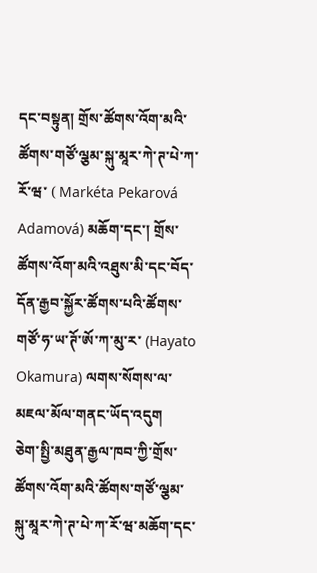དང་བསྟུན། གྲོས་ཚོགས་འོག་མའི་ཚོགས་གཙོ་ལྕམ་སྐུ་མཱར་ཀེ་ཊ་པེ་ཀ་རོ་ཝ་ ( Markéta Pekarová Adamová) མཆོག་དང་། གྲོས་ཚོགས་འོག་མའི་འཐུས་མི་དང་བོད་དོན་རྒྱབ་སྐྱོར་ཚོགས་པའི་ཚོགས་གཙོ་ཧ་ཡ་ཊོ་ཨོ་ཀ་མུ་ར་ (Hayato Okamura) ལགས་སོགས་ལ་མཇལ་མོལ་གནང་ཡོད་འདུག
ཅེག་སྤྱི་མཐུན་རྒྱལ་ཁབ་ཀྱི་གྲོས་ཚོགས་འོག་མའི་ཚོགས་གཙོ་ལྕམ་སྐུ་མཱར་ཀེ་ཊ་པེ་ཀ་རོ་ཝ་མཆོག་དང་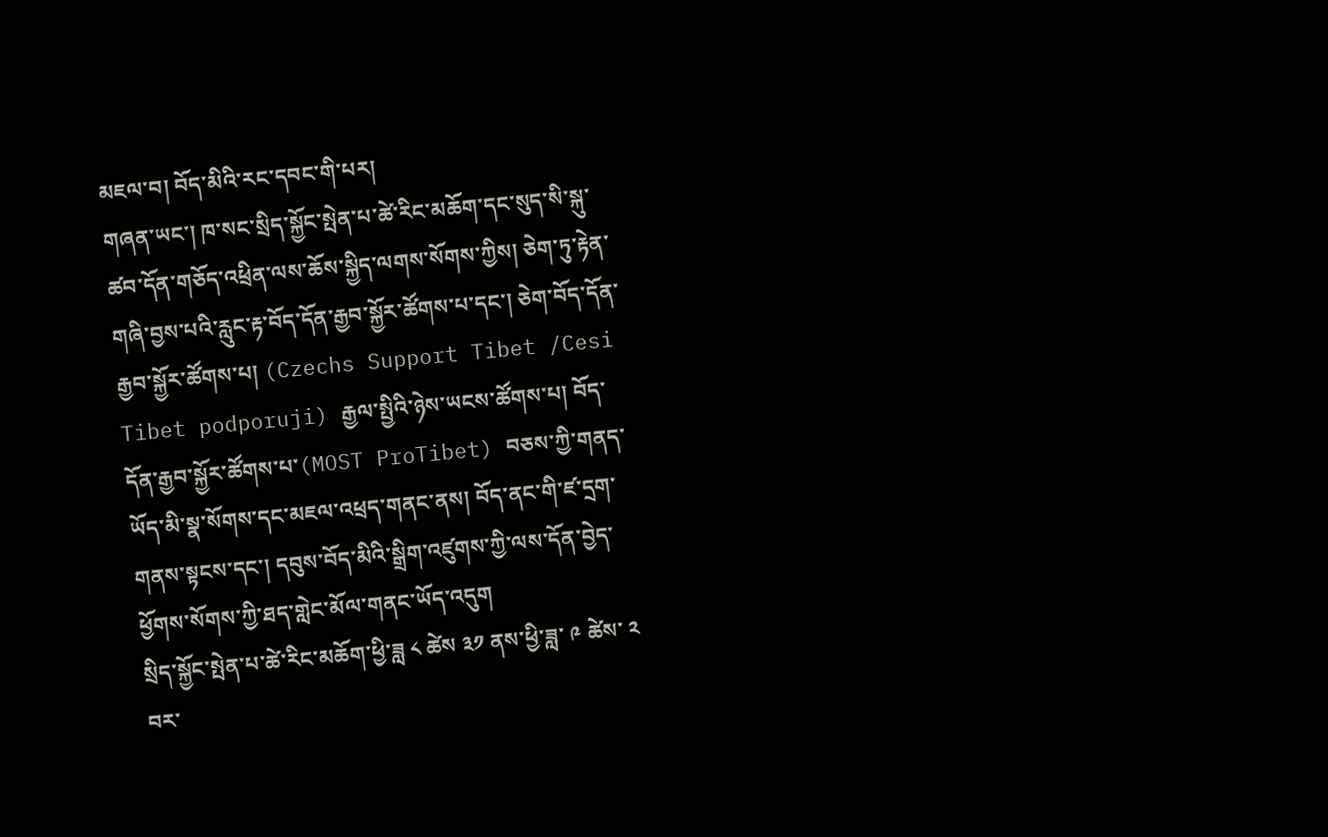མཇལ་བ། བོད་མིའི་རང་དབང་གི་པར།
གཞན་ཡང་། ཁ་སང་སྲིད་སྐྱོང་སྤེན་པ་ཚེ་རིང་མཆོག་དང་སུད་སི་སྐུ་ཚབ་དོན་གཅོད་འཕྲིན་ལས་ཆོས་སྐྱིད་ལགས་སོགས་ཀྱིས། ཅེག་ཏུ་རྟེན་གཞི་བྱས་པའི་རླུང་རྟ་བོད་དོན་རྒྱབ་སྐྱོར་ཚོགས་པ་དང་། ཅེག་བོད་དོན་རྒྱབ་སྐྱོར་ཚོགས་པ། (Czechs Support Tibet /Cesi Tibet podporuji) རྒྱལ་སྤྱིའི་ཉེས་ཡངས་ཚོགས་པ། བོད་དོན་རྒྱབ་སྐྱོར་ཚོགས་པ་(MOST ProTibet) བཅས་ཀྱི་གནད་ཡོད་མི་སྣ་སོགས་དང་མཇལ་འཕྲད་གནང་ནས། བོད་ནང་གི་ཛ་དྲག་གནས་སྟངས་དང་། དབུས་བོད་མིའི་སྒྲིག་འཛུགས་ཀྱི་ལས་དོན་བྱེད་ཕྱོགས་སོགས་ཀྱི་ཐད་གླེང་མོལ་གནང་ཡོད་འདུག
སྲིད་སྐྱོང་སྤེན་པ་ཚེ་རིང་མཆོག་ཕྱི་ཟླ ༨ ཚེས ༣༡ ནས་ཕྱི་ཟླ་ ༩ ཚེས་ ༢ བར་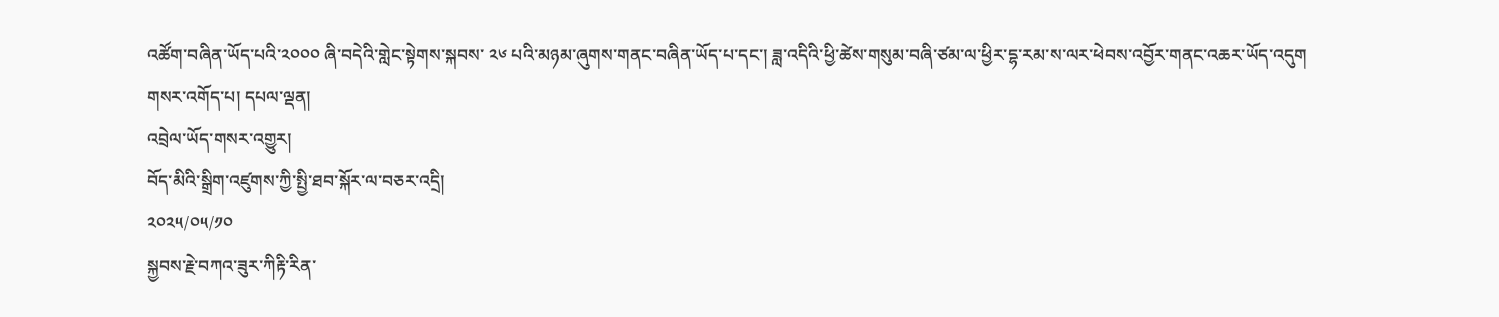འཚོག་བཞིན་ཡོད་པའི་༢༠༠༠ ཞི་བདེའི་གླེང་སྟེགས་སྐབས་ ༢༦ པའི་མཉམ་ཞུགས་གནང་བཞིན་ཡོད་པ་དང་། ཟླ་འདིའི་ཕྱི་ཚེས་གསུམ་བཞི་ཙམ་ལ་ཕྱིར་དྷ་རམ་ས་ལར་ཕེབས་འབྱོར་གནང་འཆར་ཡོད་འདུག
གསར་འགོད་པ། དཔལ་ལྡན།
འབྲེལ་ཡོད་གསར་འགྱུར།
བོད་མིའི་སྒྲིག་འཛུགས་ཀྱི་སྤྱི་ཐབ་སྐོར་ལ་བཅར་འདྲི།
༢༠༢༥/༠༥/༡༠
སྐྱབས་རྗེ་བཀའ་ཟུར་ཀིརྟི་རིན་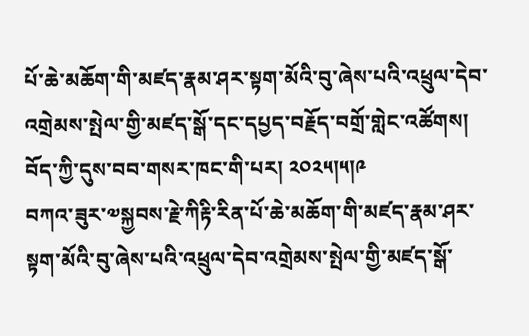པོ་ཆེ་མཆོག་གི་མཛད་རྣམ་ཤར་སྟག་མོའི་བུ་ཞེས་པའི་འཕྲུལ་དེབ་འགྲེམས་སྤེལ་གྱི་མཛད་སྒོ་དང་དཔྱད་བརྗོད་བགྲོ་གླེང་འཚོགས། བོད་ཀྱི་དུས་བབ་གསར་ཁང་གི་པར། ༢༠༢༥།༥།༩
བཀའ་ཟུར་༧སྐྱབས་རྗེ་ཀིརྟི་རིན་པོ་ཆེ་མཆོག་གི་མཛད་རྣམ་ཤར་སྟག་མོའི་བུ་ཞེས་པའི་འཕྲུལ་དེབ་འགྲེམས་སྤེལ་གྱི་མཛད་སྒོ་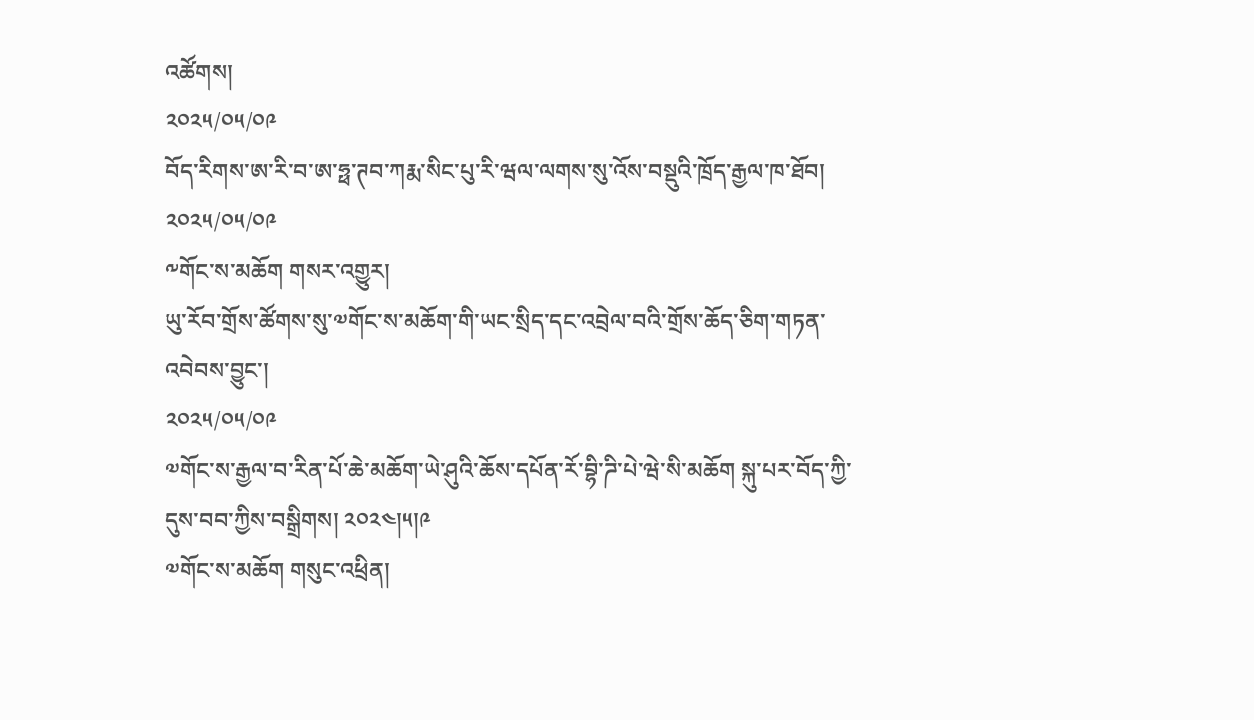འཚོགས།
༢༠༢༥/༠༥/༠༩
བོད་རིགས་ཨ་རི་བ་ཨ་ཧྥ་ཊབ་ཀརྨ་སིང་པུ་རི་ཝལ་ལགས་སུ་འོས་བསྡུའི་ཁྲོད་རྒྱལ་ཁ་ཐོབ།
༢༠༢༥/༠༥/༠༩
༸གོང་ས་མཆོག གསར་འགྱུར།
ཡུ་རོབ་གྲོས་ཚོགས་སུ་༧གོང་ས་མཆོག་གི་ཡང་སྲིད་དང་འབྲེལ་བའི་གྲོས་ཆོད་ཅིག་གཏན་འབེབས་བྱུང་།
༢༠༢༥/༠༥/༠༩
༧གོང་ས་རྒྱལ་བ་རིན་པོ་ཆེ་མཆོག་ཡེ་ཤུའི་ཆོས་དཔོན་རོ་བྷི་ཌི་པེ་ཝེ་སི་མཆོག སྐུ་པར་བོད་ཀྱི་དུས་བབ་ཀྱིས་བསྒྲིགས། ༢༠༢༤།༥།༩
༧གོང་ས་མཆོག གསུང་འཕྲིན།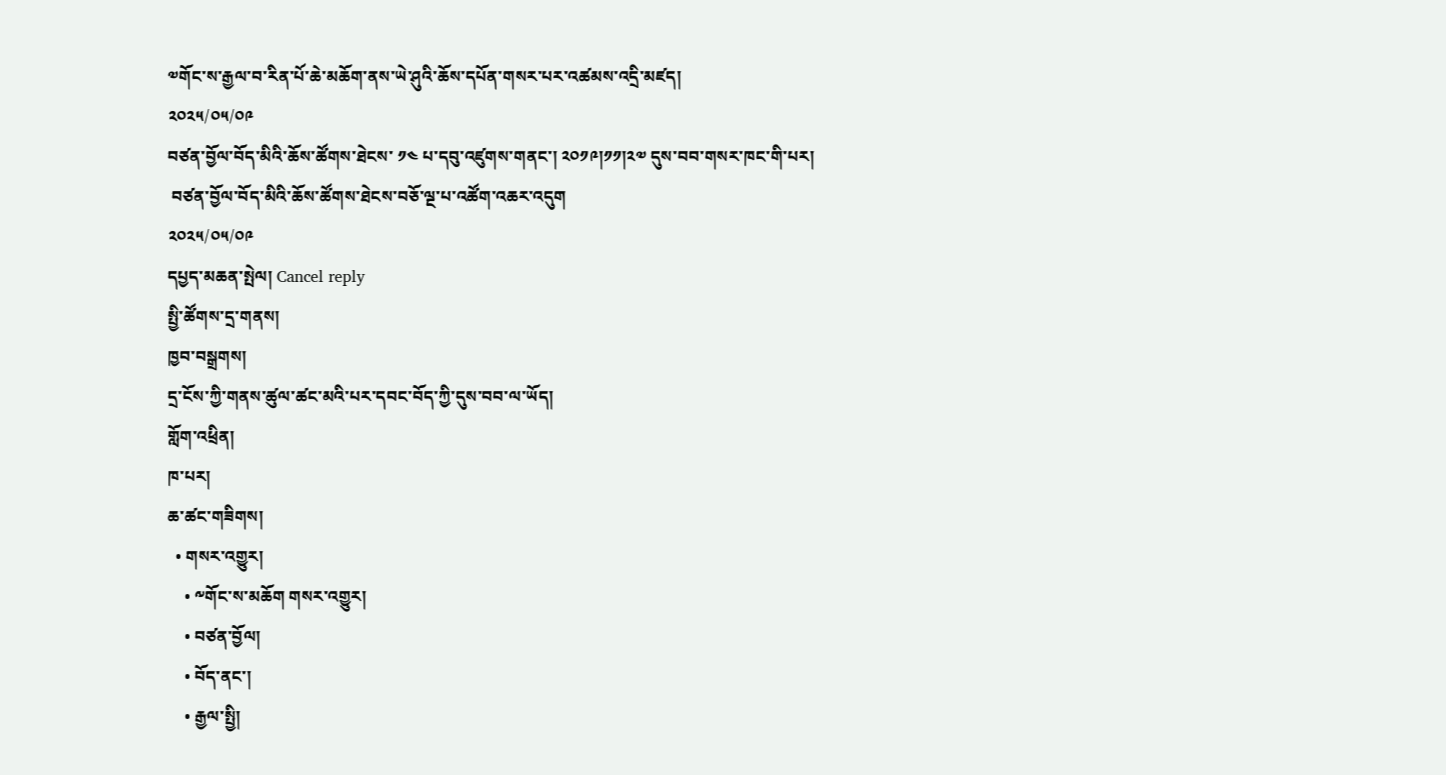༧གོང་ས་རྒྱལ་བ་རིན་པོ་ཆེ་མཆོག་ནས་ཡེ་ཤུའི་ཆོས་དཔོན་གསར་པར་འཚམས་འདྲི་མཛད།
༢༠༢༥/༠༥/༠༩
བཙན་བྱོལ་བོད་མིའི་ཆོས་ཚོགས་ཐེངས་ ༡༤ པ་དབུ་འཛུགས་གནང་། ༢༠༡༩།༡༡།༢༧ དུས་བབ་གསར་ཁང་གི་པར།
 བཙན་བྱོལ་བོད་མིའི་ཆོས་ཚོགས་ཐེངས་བཅོ་ལྔ་པ་འཚོག་འཆར་འདུག
༢༠༢༥/༠༥/༠༩
དཔྱད་མཆན་སྤེལ། Cancel reply
སྤྱི་ཚོགས་དྲ་གནས།
ཁྱབ་བསྒྲགས།
དྲ་ངོས་ཀྱི་གནས་ཚུལ་ཚང་མའི་པར་དབང་བོད་ཀྱི་དུས་བབ་ལ་ཡོད།
གློག་འཕྲིན།
ཁ་པར།
ཆ་ཚང་གཟིགས།
  • གསར་འགྱུར།
    • ༸གོང་ས་མཆོག གསར་འགྱུར།
    • བཙན་བྱོལ།
    • བོད་ནང་།
    • རྒྱལ་སྤྱི།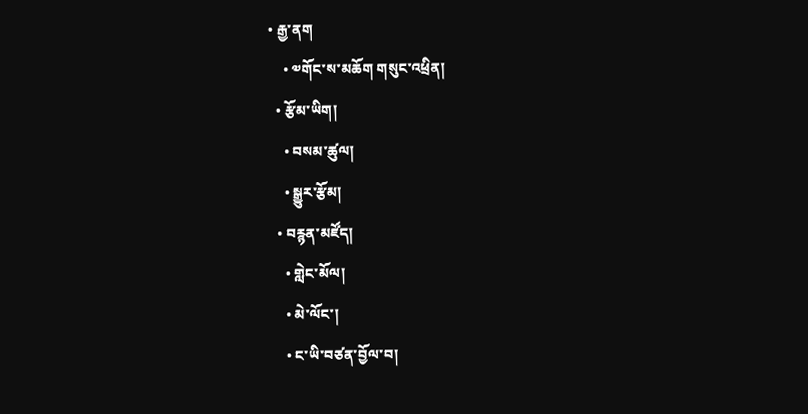• རྒྱ་ནག
    • ༧གོང་ས་མཆོག གསུང་འཕྲིན།
  • རྩོམ་ཡིག།
    • བསམ་ཚུལ།
    • སྒྱུར་རྩོམ།
  • བརྙན་མཛོད།
    • གླེང་མོལ།
    • མེ་ལོང་།
    • ང་ཡི་བཙན་བྱོལ་བ།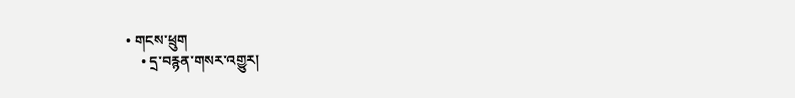• གངས་ཕྲུག
    • དྲ་བརྙན་གསར་འགྱུར།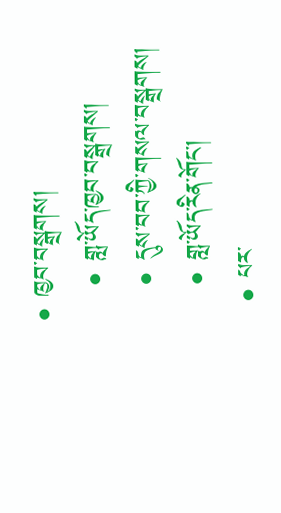• ཁྱབ་བསྒྲགས།
    • གླ་ཡོད་ཁྱབ་བསྒྲགས།
    • དུས་བབ་ཀྱི་གསལ་བསྒྲགས།
    • གླ་ཡོད་རིན་གོང་།
  • པར་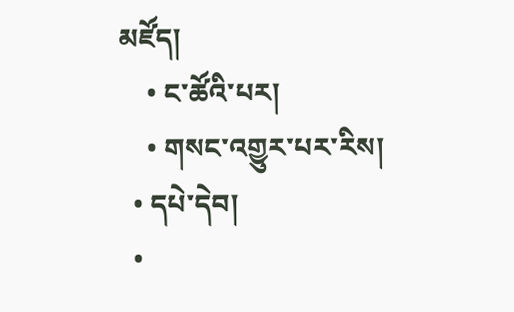མཛོད།
    • ང་ཚོའི་པར།
    • གསང་འགྱུར་པར་རིས།
  • དཔེ་དེབ།
  •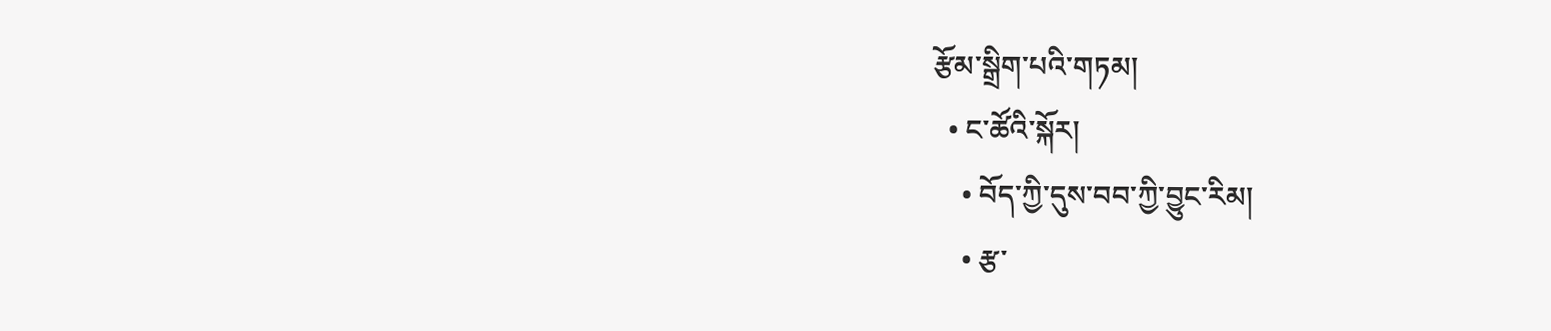རྩོམ་སྒྲིག་པའི་གཏམ།
  • ང་ཚོའི་སྐོར།
    • བོད་ཀྱི་དུས་བབ་ཀྱི་བྱུང་རིམ།
    • རྩ་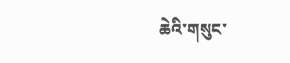ཆེའི་གསུང་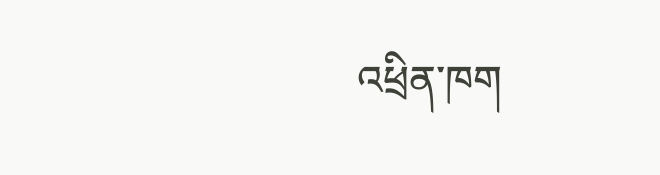འཕྲིན་ཁག